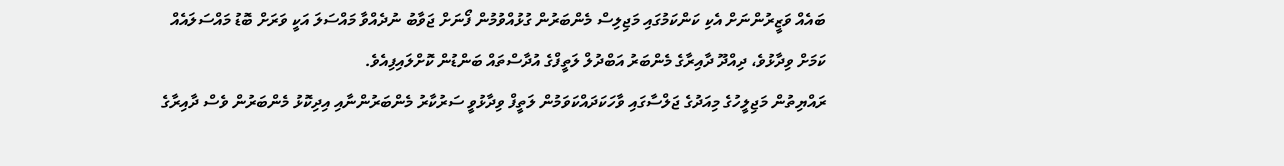ބައެއް ވަޒީރުންނަށް އެކި ކަންކަމުގައި މަޖިލިސް މެންބަރުން ގުޅުއްވުމުން ފޯނަށް ޖަވާބު ނުދެއްވާ މައްސަލަ އަކީ ވަރަށް ބޮޑު މައްސަލައެއް ކަމަށް ވިދާޅުވެ، ދިއްދޫ ދާއިރާގެ މެންބަރު އަބްދުލް ލަތީފްގެ އުދާސްތައް ބަންޑުން ކޮށްލައިފިއެވެ.
ރައްޔިތުން މަޖިލީހުގެ މިއަދުގެ ޖަލްސާގައި ވާހަކަދައްކަވަމުން ލަތީފް ވިދާޅުވީ ސަރުކާރު މެންބަރުންނާއި އިދިކޮޅު މެންބަރުން ވެސް ދާއިރާގެ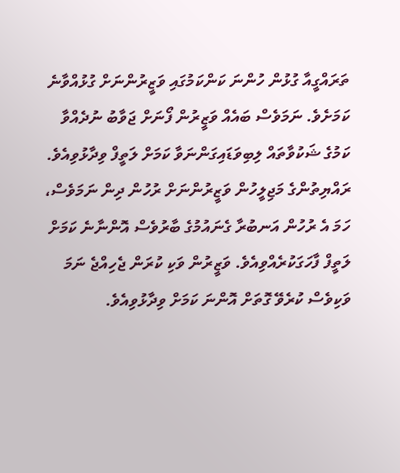ތަރައްގީއާ ގުޅުން ހުންނަ ކަންކަމުގައި ވަޒީރުންނަށް ގުޅުއްވާނެ ކަމަށެވެ. ނަމަވެސް ބައެއް ވަޒީރުން ފޯނަށް ޖަވާބު ނުދެއްވާ ކަމުގެ ޝަކުވާތައް ލިބިވަޑައިގަންނަވާ ކަމަށް ލަތީފް ވިދާޅުވިއެވެ.
ރައްޔިތުންގެ މަޖިލީހުން ވަޒީރުންނަށް ރުހުން ދިން ނަމަވެސް، ހަމަ އެ ރުހުން އަނބުރާ ގެނައުމުގެ ބާރުވެސް އޮންނާނެ ކަމަށް ލަތީފް ފާހަގަކުރެއްވިއެވެ. ވަޒީރުން ވަކި ކުރަން ޖެހިއްޖެ ނަމަ ވަކިވެސް ކުރެވޭ ގޮތަށް އޮންނަ ކަމަށް ވިދާޅުވިއެވެ.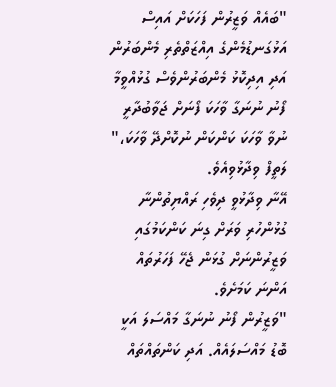"ބައެއް ވަޒީރުން ފަހަކަށް އައިސް އަޅުގަނޑުމެންގެ އިއްޒަތްތެރި މެންބަރުން އަދި އިދިކޮޅު މެންބަރުންވެސް ގުޅުއްވީމާ ފޯނު ނުނަގާ ވާހަކަ ފޯނަށް ޖަވާބުދާރީ ނުވާ ވާހަކަ ކަންކަން ނުކޮށްދޭ ވާހަކަ،" ލަތީފް ވިދާޅުވިއެވެ.
އޭނާ ވިދާޅުވީ ދިވެހި ރައްޔިތުންނާ ގުޅުންހުރި ވަރަށް ގިނަ ކަންކަމުގައި ވަޒީރުންނަށް ގުޅަން ޖެހޭ ފަހަރުތައް އަންނަ ކަމަށެވެ.
"ވަޒީރުން ފޯނު ނުނަގާ މައްސަލަ އަކީ ބޮޑު މައްސަލައެއް. އަދި ކަންތައްތައް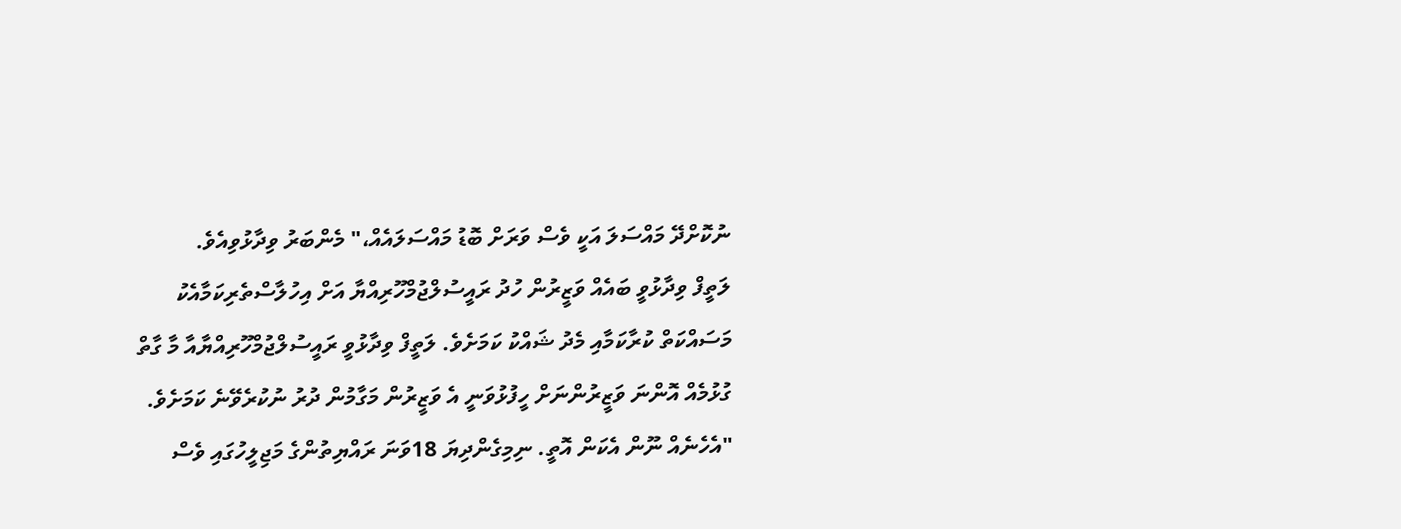ނުކޮށްދޭ މައްސަލަ އަކީ ވެސް ވަރަށް ބޮޑު މައްސަލައެއް،" މެންބަރު ވިދާޅުވިއެވެ.
ލަތީފް ވިދާޅުވީ ބައެއް ވަޒީރުން ހުދު ރައީސުލްޖުމްހޫރިއްޔާ އަށް އިހުލާސްތެރިކަމާއެކު މަސައްކަތް ކުރާކަމާއި މެދު ޝައްކު ކަމަށެވެ. ލަތީފް ވިދާޅުވީ ރައީސުލްޖުމްހޫރިއްޔާއާ މާ ގާތް ގުޅުމެއް އޮންނަ ވަޒީރުންނަށް ހީފުޅުވަނީ އެ ވަޒީރުން މަގާމުން ދުރު ނުކުރެވޭނެ ކަމަށެވެ.
"އެހެނެއް ނޫން އެކަން އޮތީ. ނިމިގެންދިޔަ 18ވަނަ ރައްޔިތުންގެ މަޖިލީހުގައި ވެސް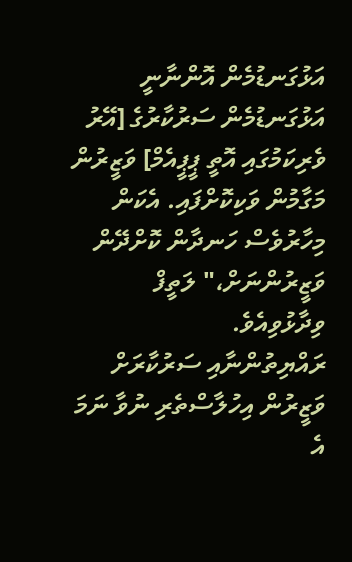އަޅުގަނޑުމެން އޮންނާނީ އަޅުގަނޑުމެން ސަރުކާރުގެ [އޭރު ވެރިކަމުގައި އޮތީ ޕީޕީއެމް] ވަޒީރުން މަގާމުން ވަކިކޮށްފައި. އެކަން މިހާރުވެސް ހަނދާން ކޮށްދޭން ވަޒީރުންނަށް،" ލަތީފް ވިދާޅުވިއެވެ.
ރައްޔިތުންނާއި ސަރުކާރަށް ވަޒީރުން އިހުލާސްތެރި ނުވާ ނަމަ އެ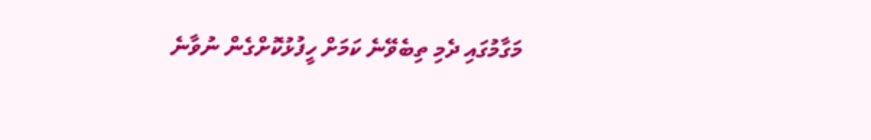މަގާމުގައި ދެމި ތިބެވޭނެ ކަމަށް ހީފުޅުކޮށްގެން ނުވާނެ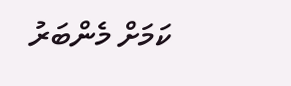ކަމަށް މެންބަރު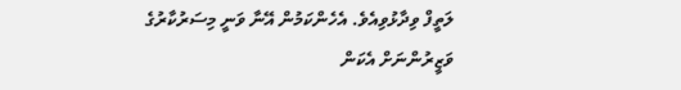ލަތީފް ވިދާޅުވިއެވެ. އެހެންކަމުން އޭނާ ވަނީ މިސަރުކާރުގެ ވަޒީރުންނަށް އެކަން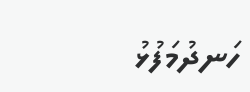ހަނދުމަފުޅު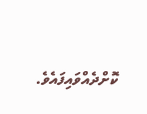ކޮށްދެއްވައިފައެވެ.